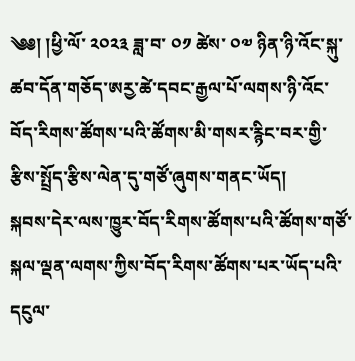༄༅། །ཕྱི་ལོ་ ༢༠༢༣ ཟླ་བ་ ༠༡ ཚེས་ ༠༧ ཉིན་ཉི་འོང་སྐུ་ཚབ་དོན་གཅོད་ཨརྱ་ཚེ་དབང་རྒྱལ་པོ་ལགས་ཉི་འོང་བོད་རིགས་ཚོགས་པའི་ཚོགས་མི་གསར་རྙིང་བར་གྱི་རྩིས་སྤྲོད་རྩིས་ལེན་དུ་གཙོ་ཞུགས་གནང་ཡོད།
སྐབས་དེར་ལས་ཁྱུར་བོད་རིགས་ཚོགས་པའི་ཚོགས་གཙོ་སྐལ་ལྡན་ལགས་ཀྱིས་བོད་རིགས་ཚོགས་པར་ཡོད་པའི་དངུལ་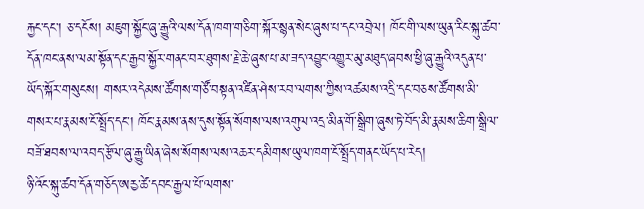རྐྱང་དང་། ཅ་དངོས། མཇུག་སྐྱོང་ཞུ་རྒྱུའི་ལས་དོན་ཁག་གཅིག་སྐོར་སྙན་སེང་ཞུས་པ་དང་འབྲེལ། ཁོང་གི་ལས་ཡུན་རིང་སྐུ་ཚབ་དོན་ཁང་ནས་ལམ་སྟོན་དང་རྒྱབ་སྐྱོར་གནང་བར་ཐུགས་རྗེ་ཆེ་ཞུས་པ་མ་ཟད་འབྱུང་འགྱུར་མུ་མཐུད་ཞབས་ཕྱི་ཞུ་རྒྱུའི་འདུན་པ་ཡོད་སྐོར་གསུངས། གསར་འདེམས་ཚོགས་གཙོ་བསྟན་འཛིན་ཤེས་རབ་ལགས་ཀྱིས་འཚམས་འདྲི་དང་བཅས་ཚོགས་མི་གསར་པ་རྣམས་ངོ་སྤྲོད་དང་། ཁོང་རྣམས་ནས་དུས་སྟོན་སོགས་ལས་འགུལ་འདྲ་མིན་གོ་སྒྲིག་ཞུས་ཏེ་བོད་མི་རྣམས་ཆིག་སྒྲིལ་བཟོ་ཐབས་ལ་འབད་རྩོལ་ཞུ་རྒྱུ་ཡིན་ཞེས་སོགས་ལས་འཆར་དམིགས་ཡུལ་ཁག་ངོ་སྤྲོད་གནང་ཡོད་པ་རེད།
ཉི་འོང་སྐུ་ཚབ་དོན་གཅོད་ཨརྱ་ཚེ་དབང་རྒྱལ་པོ་ལགས་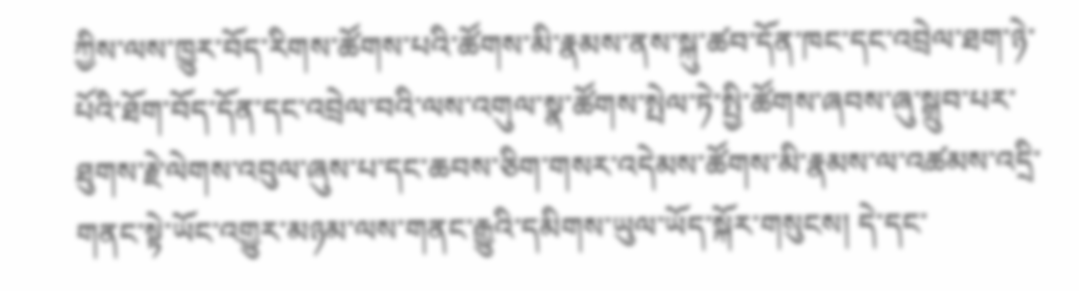ཀྱིས་ལས་ཁྱུར་བོད་རིགས་ཚོགས་པའི་ཚོགས་མི་རྣམས་ནས་སྐུ་ཚབ་དོན་ཁང་དང་འབྲེལ་ཐག་ཉེ་པོའི་ཐོག་བོད་དོན་དང་འབྲེལ་བའི་ལས་འགུལ་སྣ་ཚོགས་སྤེལ་ཏེ་སྤྱི་ཚོགས་ཞབས་ཞུ་སྒྲུབ་པར་ཐུགས་རྗེ་ལེགས་འབུལ་ཞུས་པ་དང་ཆབས་ཅིག་གསར་འདེམས་ཚོགས་མི་རྣམས་ལ་འཚམས་འདྲི་གནང་སྟེ་ཡོང་འགྱུར་མཉམ་ལས་གནང་རྒྱུའི་དམིགས་ཡུལ་ཡོད་སྐོར་གསུངས། དེ་དང་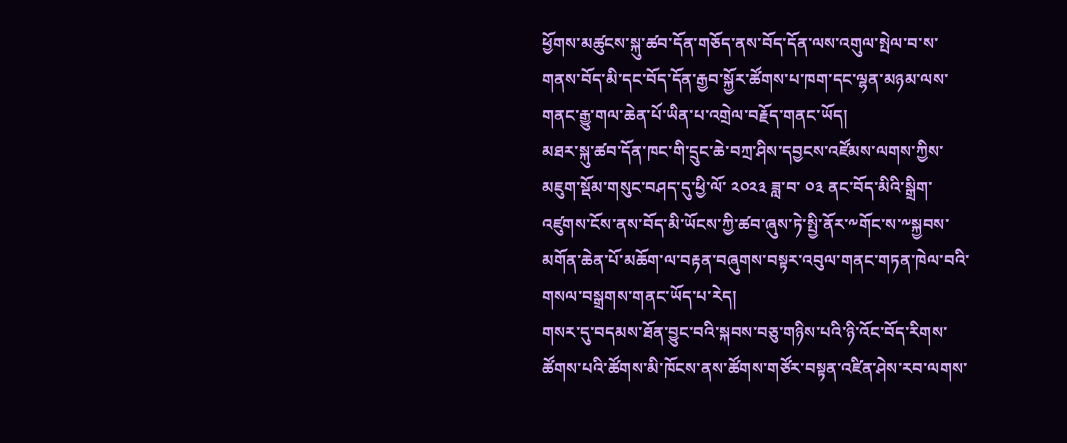ཕྱོགས་མཚུངས་སྐུ་ཚབ་དོན་གཅོད་ནས་བོད་དོན་ལས་འགུལ་སྤེལ་བ་ས་གནས་བོད་མི་དང་བོད་དོན་རྒྱབ་སྐྱོར་ཚོགས་པ་ཁག་དང་ལྷན་མཉམ་ལས་གནང་རྒྱུ་གལ་ཆེན་པོ་ཡིན་པ་འགྲེལ་བརྗོད་གནང་ཡོད།
མཐར་སྐུ་ཚབ་དོན་ཁང་གི་དྲུང་ཆེ་བཀྲ་ཤིས་དབྱངས་འཛོམས་ལགས་ཀྱིས་མཇུག་སྡོམ་གསུང་བཤད་དུ་ཕྱི་ལོ་ ༢༠༢༣ ཟླ་བ་ ༠༣ ནང་བོད་མིའི་སྒྲིག་འཛུགས་ངོས་ནས་བོད་མི་ཡོངས་ཀྱི་ཚབ་ཞུས་ཏེ་སྤྱི་ནོར་༸གོང་ས་༸སྐྱབས་མགོན་ཆེན་པོ་མཆོག་ལ་བརྟན་བཞུགས་བསྟར་འབུལ་གནང་གཏན་ཁེལ་བའི་གསལ་བསྒྲགས་གནང་ཡོད་པ་རེད།
གསར་དུ་བདམས་ཐོན་བྱུང་བའི་སྐབས་བཅུ་གཉིས་པའི་ཉི་འོང་བོད་རིགས་ཚོགས་པའི་ཚོགས་མི་ཁོངས་ནས་ཚོགས་གཙོར་བསྟན་འཛིན་ཤེས་རབ་ལགས་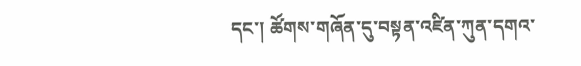དང་། ཚོགས་གཞོན་དུ་བསྟན་འཛིན་ཀུན་དགའ་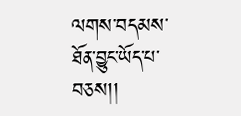ལགས་བདམས་ཐོན་བྱུང་ཡོད་པ་བཅས།།